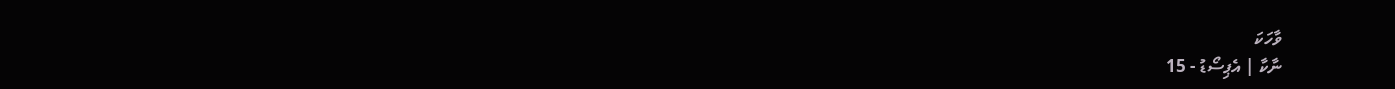ވާހަކަ
ނާކާ | އެޕިސޯޑު - 15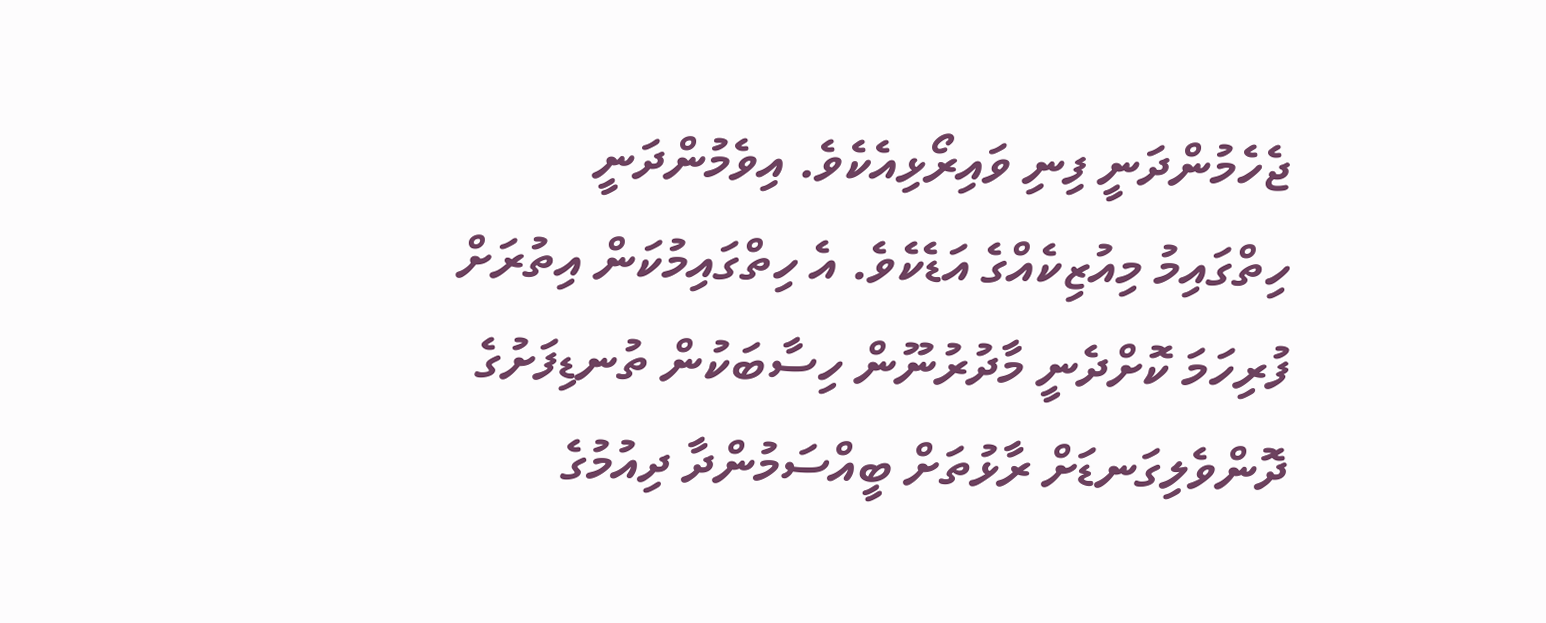ޖެހެމުންދަނީ ފިނި ވައިރޯޅިއެކެވެ. އިވެމުންދަނީ ހިތްގައިމު މިއުޒިކެއްގެ އަޑެކެވެ. އެ ހިތްގައިމުކަން އިތުރަށް ފުރިހަމަ ކޮށްދެނީ މާދުރުނޫން ހިސާބަކުން ތުނޑިފަށުގެ ދޮންވެލިގަނޑަށް ރާޅުތަށް ބީއްސަމުންދާ ދިއުމުގެ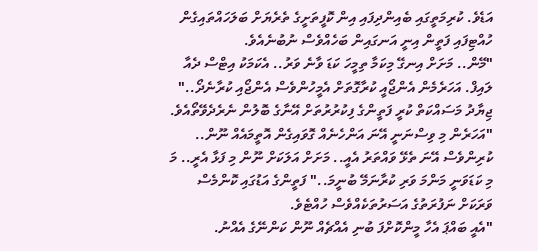އަޑެވެ. ކުރިމަތީގައި ބެއިންދިފައި އިން ކޮފީތަށީގެ ތެރެޔަށް ބަލަހައްތައިގެން ހުއްޓިފައި ފަތީން އިނީ އަނގައިން ބަހެއްވެސް ނުބުނެއެވެ.
"މޭން.. މަށަށް އިނގޭ މިކަމާ ތިމީހަ ކަޑަ ވާނެ ވަރު.. އެކަމަކު އިޓްސް ދެއާ ލައިފް. އަހަރެމެން އެންޖޯއީ ކުރާގޮތަށް އެމީހުންވެސް އެންޖޯއި ކުރާނެދޯ.." ޖިޔާދު މަސައްކަތް ކުރީ ފަތީންގެ ފިކުރުރުތަށް އޭނާގެ ބޮލުން ނެރެދެވޭތޯއެވެ. "އަހަރެން މި ވިސްނަނީ އޭނަ އަންހެނެއް ގޮވައިގެން އޮތީމައެއް ނޫން.. ކުރިންވެސް އޭނަ ތެޅޭ ވައްތަރު އެއީ.. މަށަށް އަލަކަށް ނޫން މި ފަޅާ އެރީ.. މަ މި ކަޑަވަނީ މަންމަ ވަރި ކުރާނަމޭ ބުނީމަ.." ފަތީންގެ އަޑުގައި ކޮންމެސް ވަރަކަށް ނަފުރަތުގެ އަސަރުތަކެއްވެސް ހުއްޓެވެ.
"އެއީ ބައްޕަ އެހާ މީންކޮށްފަ ބުނި އެއްޗެއް ނޫން ކަންނޭގެ އެއްނު.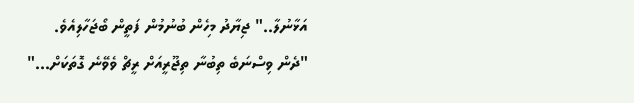އަޅާނުލާ.." ޖިޔާދު މިހެން ބުނުމުން ފަތީން ބޯޖަހާލިއެވެ.
"ދެން ވިސްނަބެ ތިބުނާ ތިޖޫރީއަށް ރީޗް ވެވޭނެ ގޮތަކަށް..."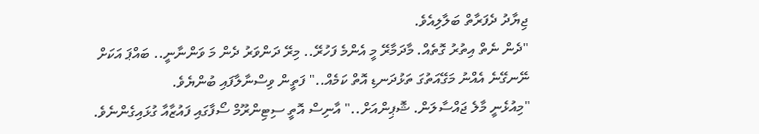ޖިޔާދު ދެފަރާތް ބަލާލިއެވެ.
"ދެން ނެތް އިތުރު ގޮތެއް. މާދަމާރޭ މީ އެންމެ ފަހުރޭ.. މިރޭ ދަންވަރު ދެން މަ ވަންނާނީ.. ބައްޕަ އަކަށް ނޭނގޭނެ އެއްނު މަގޭއަތުގަ ތަޅުދަނޑި އޮތް ކަމެއް.." ފަތީން ވިސްނާލާފައި ބުންޔެވެ.
"މިއުޅެނީ މާލެ ޖައްސާލަން. ޝޮޕިންއަށް.." އާނިސް އޮތީ ސިޓިންރޫމް ސޯފާގައި ފައުޒާއާ ގުޅައިގެންނެވެ.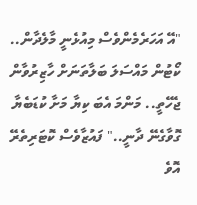"އޭ އަހަރެމެންވެސް މިއުޅެނީ މާލެދާން.. ކޯޓުން މައްސަލަ ބަލާތަނަށް ހާޒިރުވާން ޖެހޭތީ.. މަންމަ އެބަ ކިޔާ މަށާ ކުޑަބެޔާ ގޮވާގެނޭ ދާނީ.." ފައުޒާވެސް ކޮޓަރިތެރޭ އޮވެ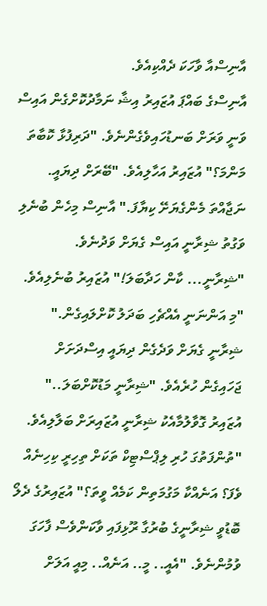އާނިސްއާ ވާހަކަ ދެއްކިއެވެ.
އާނިސްގެ ބައްޕަ އުޒައިރު އިޝާ ނަމާދުކޮށްގެން އައިސް ވަނީ ވަރަށް ބަނޑުހައިވެގެންނެވެ. "ދަރިފުޅާ ކޮބާތަ މަންމަ؟" އުޒައިރު އަހާލިއެވެ. "ބޭރަށް ދިޔައީ. ނަޖާއްތަ މެންގެޔަށޭ ކިޔާފަ." އާނިސް މިހެން ބުނެލި ވަގުތު ޝިރާނީ އައިސް ގެޔަށް ވަދުނެވެ.
"ޝިރާނީ... ކާން ހަދާބަލަ!" އުޒައިރު ބުނެލިއެވެ. "މި އަންނަނީ އެއްޗެހި ބަދަލު ކޮށްލައިގެން." ޝިރާނީ ގެޔަށް ވަދެގެން ދިޔައީ އިސްދަށަށް ޖަހައިގެން ހުރެއެވެ. "ޝިރާނީ މަޑުކޮށްބަލަ.." އުޒައިރު ގޮވާލުމާއެކު ޝިރާނީ އުޒައިރަށް ބަލާލިއެވެ. "ތުންފަތުގަ ހުރި ލިޕްސްޓިކް ތަކަށް ތިހިރީ ކިހިނެއް ވެފަ؟ އަނެއްކާ މަގުމަތިން ކަމެއް ވީތަ؟" އުޒައިރުގެ ދެލޯ ބޮޑުވީ ޝިރާނީގެ ބުރުގާ ރޫޅިފައި ވާކަންވެސް ފާހަގަ ވުމުންނެވެ. "އެއީ.. މީ.. އަނެއް.. މިއީ އަލަށް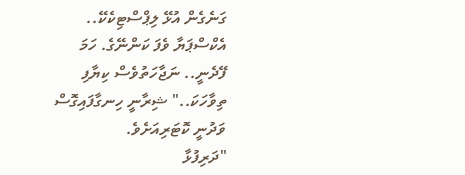ގަނެގެން އުޅޭ ލިޕްސްޓިކެކޭ.. އެކްސްޕަޔާ ވެފަ ކަންނޭގެ. ހަމަ ފޭދެނީ.. ނަޖާހަތުވެސް ކިޔާފި ތިވާހަކަ.." ޝިރާނީ ހިނގާފައިގޮސް ވަދުނީ ކޮޓަރިއަށެވެ.
"ދަރިފުޅާ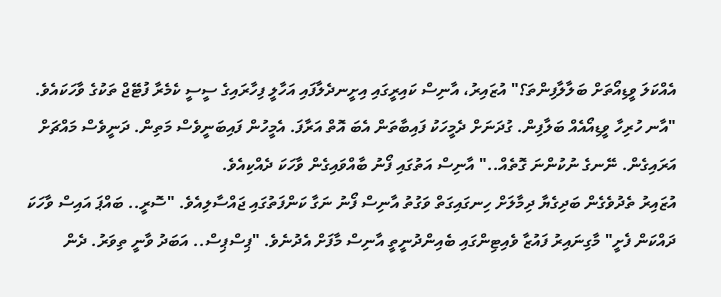އެއްކަލަ ވީޑިއޯތަށް ބަލާލާފިންތަ؟" އުޒައިރު، އާނިސް ކައިރީގައި އިށީނދެލާފައި އަހާލީ ފިހާރައިގެ ސީސީ ކެމެރާ ފުޓޭޖް ތަކުގެ ވާހަކައެވެ. "އާނ ހުރިހާ ވީޑިއޯއެއް ބަލާފިން. ގުދަނަށް ދެމީހަކު ފައިބާތަން އެބަ އޮތް އަރާފަ. އެމީހުން ފައިބަނީވެސް މަތިން. ދަނީވެސް މައްޗަށް އަރައިގެން. ނޭނގެ ނުކުންނަ ގޮތެއް.." އާނިސް އަތުގައި ފޯނު ބާއްވައިގެން ވާހަކަ ދެއްކިއެވެ.
އުޒައިރު ތެދުވެގެން ބަދިގެޔާ ދިމާލަށް ހިނގައިގަތް ވަގުތު އާނިސް ފޯނު ނަގާ ކަންފަތުގައި ޖައްސާލިއެވެ. "ސޮރީ.. ބައްޕަ އައިސް ވާހަކަ ދައްކަން ފެށީ" މާގިނައިރު ފައުޒާ ވެއިޓިންގައި ބެއިންދުނީތީ އާނިސް މާފަށް އެދުނެވެ. "ޕިސްޕިސް.. އަބަދު ވާނީ ތިވަރު. ދެން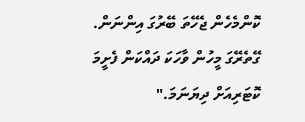ކޮންމެހެން ޖެހޭތަ ބޭރުގަ އިންނަން. ގޭތެރޭގަ މީހުން ވާހަކަ ދައްކަން ފެށީމަ ކޮޓަރިއަށް ދިޔަނަމަ."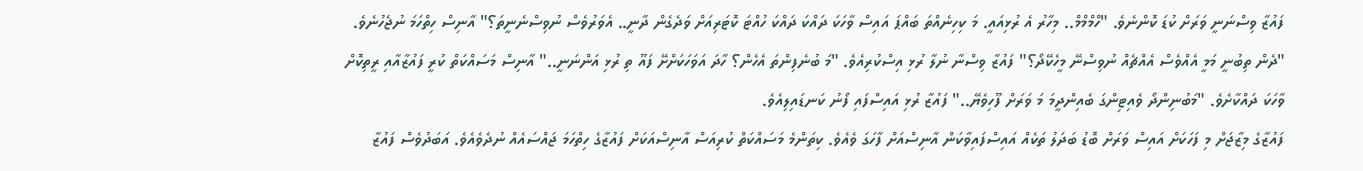ފައުޒާ ވިސްނަނީ ވަރަށް ކުޑަ ކޮންނެވެ. "ހްމްމްމް.. މިހާރު އެ ރުޅިއައީ. މަ ކިހިނެއްތަ ބައްޕަ އައިސް ވާހަކަ ދައްކަ ދައްކަ ހުއްޓަ ކޮޓަރިއަށް ވަދެގެން ދާނީ.. އެވަރުވެސް ނުވިސްނެނީތަ؟" އާނިސް ހިތްހަމަ ނުޖެހުނެވެ. "ދެން ތިބުނީ މަމީ އެއްވެސް އެއްޗެއް ނުވިސްނޭ މީހެކޭދޯ؟" ފައުޒާ ވިސްނާ ނުލާ ރުޅި އިސްކުރިއެވެ. "މަ ބުނެފިންތަ އެހެން؟ ހާދަ އަވަހަކަށްށޭ ފައޫ ތި ރުޅި އަންނަނީ.." އާނިސް މަސައްކަތް ކުރީ ފައުޒާއާއި ރީތިކޮށް ވާހަކަ ދައްކާށެވެ. "މަބުނިންދޯ ވެއިޓިންގަ ބެއިންދީމަ މަ ވަރަށް ފޫހިވެޔޭ.." ފައުޒާ ރުޅި އައިސްފައި ފޯނު ކަނޑައިލިއެވެ.
ފައުޒާގެ މިޒާޖަށް މި ފަހަކަށް އައިސް ވަރަށް ބޮޑު ބަދަލު ތަކެއް އައިސްފައިވާކަން އާނިސްއަށް ފާހަގަ ވެއެވެ. ކިތަންމެ މަސައްކަތް ކުރިއަސް އާނިސްއަކަށް ފައުޒާގެ ހިތްހަމަ ޖައްސައެއް ނުދެވެއެވެ. އަބަދުވެސް ފައުޒާ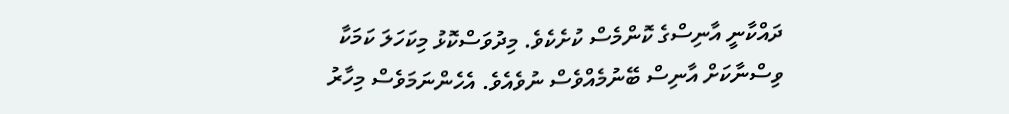ދައްކާނީ އާނިސްގެ ކޮންމެސް ކުށެކެވެ. މިދުވަސްކޮޅު މިކަހަލަ ކަމަކާ ވިސްނާކަށް އާނިސް ބޭނުމެއްވެސް ނުވެއެވެ. އެހެންނަމަވެސް މިހާރު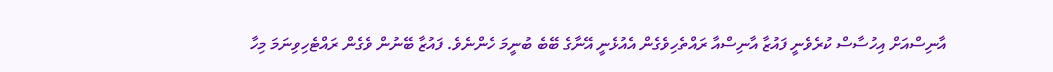އާނިސްއަށް އިހުސާސް ކުރެވެނީ ފައުޒާ އާނިސްއާ ރައްތެހިވެގެން އެއުޅެނީ އޭނާގެ ބޭބެ ބުނީމަ ހެންނެވެ. ފައުޒާ ބޭނުން ވެގެން ރައްޓެހިވިނަމަ މިހާ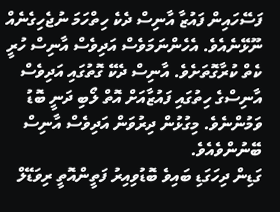ފަސޭހައިން ފައުޒާ އާނިސް ދެކެ ހިތްހަމަ ނުޖެހިގެނެއް ނޫޅޭނެއެވެ. އެހެންނަމަވެސް އަދިވެސް އާނިސް ހުރީ ކެތް ކުރާގޮތަށެވެ. އާނިސް ދެކޭ ގޮތުގައި އަދިވެސް އާނިސްގެ ހިތުގައި ފައުޒާއަށް އޮތް ލޯބި ދަނީ ބޮޑު ވަމުންނެވެ. މިގުޅުން ދިރުވަން އަދިވެސް އާނިސް ބޭނުންވެއެވެ.
ގަޑިން ދިހަގަޑި ބައިވެ ބޮޑުވިއިރު ފަތީންއޮތީ ރިވަޑޭލް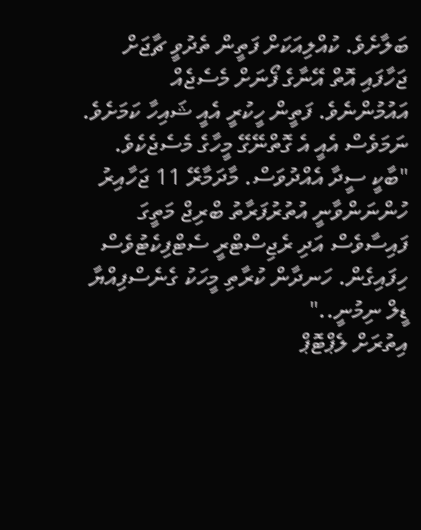ބަލާށެވެ. ކުއްލިއަކަށް ފަތީން ތެދުވީ ޗާޖަށް ޖަހާފައި އޮތް އޭނާގެ ފޯނަށް މެސެޖެއް އައުމުންނެވެ. ފަތީން ހީކުރީ އެއީ ޝައިހާ ކަމަށެވެ. ނަމަވެސް އެއީ އެ ގޮތްނޭގޭ މީހާގެ މެސެޖެކެވެ. "ބާކީ ސީދާ އެއްދުވަސް. މާދަމާރޭ 11 ޖަހާއިރު ހުންނަންވާނީ އުތުރުފަރާތު ބްރިޖް މަތީގަ ފައިސާވެސް އަދި ރެޖިސްޓްރީ ސެޓްފިކެޓުވެސް ހިފައިގެން. ހަނދާން ކުރާތި މީހަކު ގެނެސްފިއްޔާ ޑީލް ނިމުނީ.."
އިތުރަށް ލެޕްޓޮޕް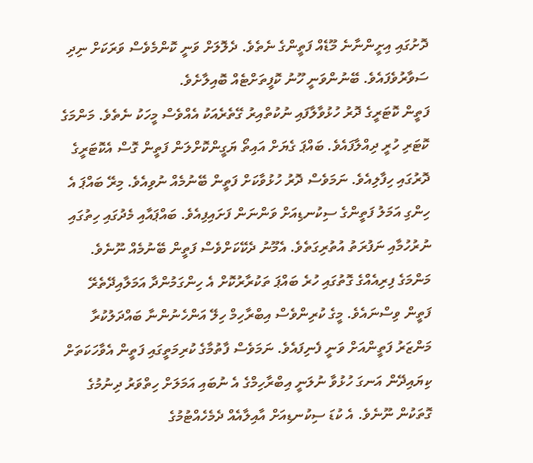ދޮށުގައި އިށީންނާނެ މޫޑެއް ފަތީންގެ ނެތެވެ. ދެލޮލަށް ވަނީ ކޮންމެވެސް ވަރަކަށް ނިދި ސަވާރުވެފައެވެ. ބޭނުންވަނީ ހޫނު ކޮފީތަށްޓެއް ބޮއިލާށެވެ.
ފަތީން ކޮޓަރީގެ ދޮރު ހުޅުވާލާފައި ނުކުތްއިރު ގޭތެރެއަކު އެއްވެސް މީހަކު ނެތެވެ. މަންމަގެ ކޮޓަރި ހުރީ ދިއްލާފައެވެ. ބައްޕަ ގެޔަށް އައިތޯ ޔަގީންކޮށްލަން ފަތީން ގޮސް އެކޮޓަރީގެ ދޮރުގައި ހިފާލިއެވެ. ނަމަވެސް ދޮރު ހުޅުވާކަށް ފަތީން ބޭނުމެއް ނުވިއެވެ. މިރޭ ބައްޕަ އެ ހިންގި އަމަލު ފަތީންގެ ސިކުނޑިއަށް ވަންނަން ފަށައިފިއެވެ. ބައްޕައާއި މެދުގައި ހިތުގައި ނުރުހުމާއި ނަފުރަތު އުތުރިގަތެވެ. އެމޫނު ދެކޭކަށްވެސް ފަތީން ބޭނުމެއް ނޫނެވެ.
މަންމަގެ ފިރިއެއްގެ ގޮތުގައި ހުރެ ބައްޕަ ތަކުރާރުކޮށް އެ ހިންގަމުންދާ އަމަލާއިދޭތެރޭ ފަތީން ވިސްނައެވެ. މީގެ ކުރިންވެސް އިބްރާހިމް ހިލޭ އަންހެނުންނާ ބައްދަލުކުރާ މަންޒަރު ފަތީންއަށް ވަނީ ފެނިފައެވެ. ނަމަވެސް ފާތުމާގެ ކުރިމަތީގައި ފަތީން އެވާހަކަތަށް ކިޔައިދޭން އަނގަ ހުޅުވާ ނުލަނީ އިބްރާހިމްގެ އެ ނުބައި އަމަލަށް ހިތްވަރު ދިނުމުގެ ގޮތަކުން ނޫނެވެ. އެ ކުޑަ ސިކުނޑިއަށް އާއިލާއެއް ދެމެހެއްޓުމުގެ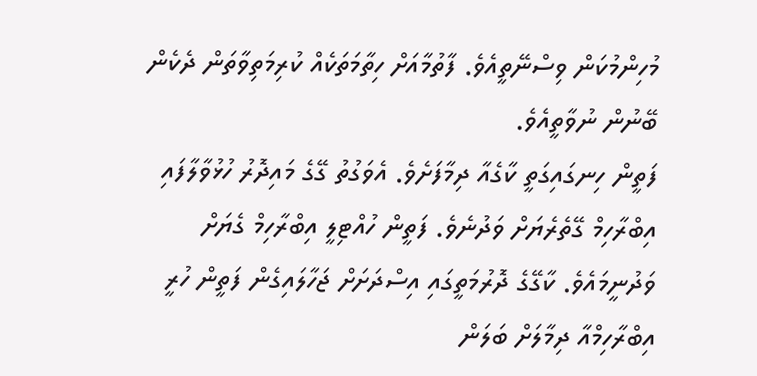މުހިންމުކަން ވިސްނޭތީއެވެ. ފާތުމާއަށް ހިތާމަތަކެއް ކުރިމަތިވާތަން ދެކެން ބޭނުން ނުވާތީއެވެ.
ފަތީން ހިނގައިގަތީ ކާގެއާ ދިމާފަށެވެ. އެވަގުތު ގޭގެ މައިދޮރު ހުޅުވާލާފައި އިބްރާހިމް ގޭތެރެޔަށް ވަދުނެވެ. ފަތީން ހުއްޓިލީ އިބްރާހިމް ގެޔަށް ވަދުނީމައެވެ. ކާގޭގެ ދޮރުމަތީގައި އިސްދަށަށް ޖަހާލައިގެން ފަތީން ހުރީ އިބްރާހިމްއާ ދިމާލަށް ބަލަން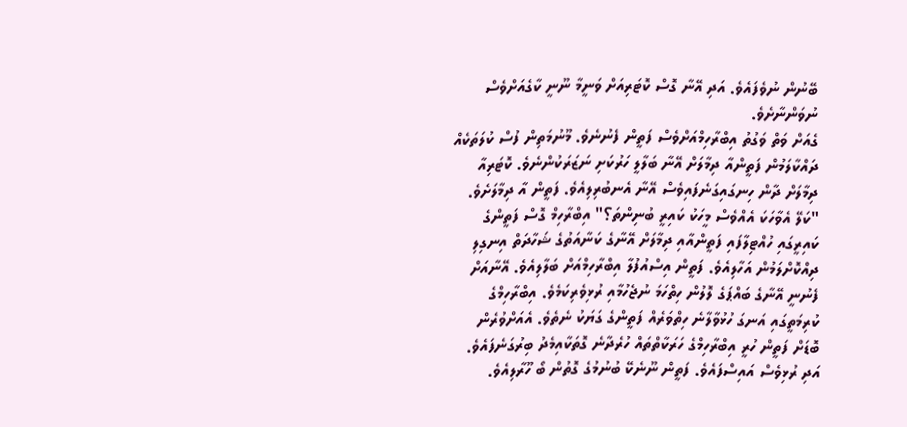ބޭނުން ނުވެފައެވެ. އަދި އޭނާ ގޮސް ކޮޓަރިއަށް ވަނީމާ ނޫނީ ކާގެއަށްވެސް ނުވަންނާށެވެ.
ގެއަށް ވަތް ވަގުތު އިބްރާހިމްއަށްވެސް ފަތީން ފެނުނެވެ. މޫނުމަތިން ފުސް ކުލަތަކެއް ދައްކާލަމުން ފަތީންއާ ދިމާލަށް އޭނާ ބަލާލީ ހަރުކަށި ނަޒަރަކުންނެވެ. ކޮޓަރިއާ ދިމާލަށް ދާން ހިނގައިގަނެފައިވެސް އޭނާ އެނބުރިލިއެވެ. ފަތީން އާ ދިމާލަށެވެ.
"ކަލޭ އެވާހަކަ އެއްވެސް މީހަކު ކައިރީ ބުނިންތަ؟" އިބްރާހިމް ގޮސް ފަތީންގެ ކައިރީގައި ހުއްޓިލާފައި ފަތީންއާއި ދިމާލަށް އޭނާގެ ކަނާއަތުގެ ޝަހާދަތް އިނގިލި ދިއްކޮށްލަމުން އަހާލިއެވެ. ފަތީން އިސްއުފުލާ އިބްރާހިމްއަށް ބަލާލިއެވެ. އޭނާއަށް ފެނުނީ އޭނާގެ ބައްޕަގެ ލޮލުން ހިތްހަމަ ނުޖެހުމާއި ރުޅިވެރިކަމެވެ. އިބްރާހިމްގެ ކުރިމަތީގައި އަނގަ ހުޅުވާލާނެ ހިތްވަރެއް ފަތީންގެ ގަޔަކު ނެތެވެ. އެއަށްވުރެން ބޮޑަށް ފަތީން ހުރީ އިބްރާހިމްގެ ހަރަކާތްތައް ހުރެދާނެ ގޮތަކާއިމެދު ބިރުގަނެފައެވެ. އަދި ރުޅިވެސް އައިސްފައެވެ. ފަތީން ނޫނެކޭ ބުނުމުގެ ގޮތުން ބޯ ހޫރާލިއެވެ.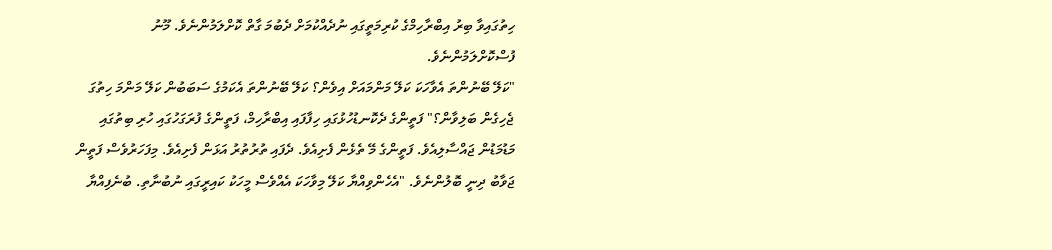ހިތުގައިވާ ބިރު އިބްރާހިމްގެ ކުރިމަތީގައި ނުދެއްކުމަށް ދެބުމަ ގާތް ކޮށްލަމުންނެވެ. މޫނު ފުސްކޮށްލަމުންނެވެ.
"ކަލޭ ބޭނުންތަ އެވާހަކަ ކަލޭ މަންމައަށް އިވެން؟ ކަލޭ ބޭނުންތަ އެކަމުގެ ސަބަބުން ކަލޭ މަންމަ ހިތުގަ ޖެހިގެން ބަލިވާން؟" ފަތީންގެ ދެކޮނޑުހުޅުގައި ހިފާފައި އިބްރާހިމް، ފަތީންގެ ފުރަގަހުގައި ހުރި ބިތުގައި މަޑުމަޑުން ޖައްސާލިއެވެ. ފަތީންގެ މޭ ތެޅެން ފެށިއެވެ. ދެފައި ތުރުތުރު އަޅަން ފެށިއެވެ. މިފަހަރުވެސް ފަތީން ޖަވާބު ދިނީ ބޮލުންނެވެ. "އެހެންވިއްޔާ ކަލޭ މިވާހަކަ އެއްވެސް މީހަކު ކައިރީގައި ނުބުނާތި. ބުނެފިއްޔާ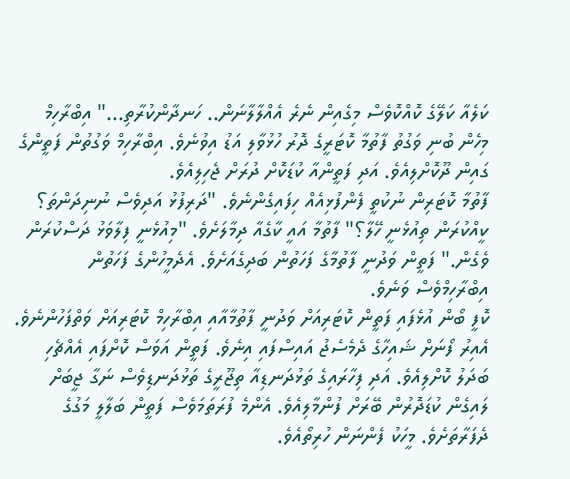ކަލެއާ ކަލޭގެ ކޮއްކޮވެސް މިގެއިން ނެރެ އެއްލާލާނަން.. ހަނދާންކުރާތި..." އިބްރާހިމް މިހެން ބުނި ވަގުތު ފާތުމާ ކޮޓަރީގެ ދޮރު ހުޅުވާލި އަޑު އިވުނެވެ. އިބްރާހިމް ވަގުތުން ފަތީންގެ ގައިން ދޫކޮށްލިއެވެ. އަދި ފަތީންއާ ކުޑަކޮށް ދުރަށް ޖެހިލިއެވެ.
ފާތުމާ ކޮޓަރިން ނުކުތީ ފެންފުޅިއެއް ހިފައިގެންނެވެ. "ދަރިފުޅު އަދިވެސް ނުނިދަންތަ؟ ކީއްކުރަން ތިއުޅެނީ ހޭލާ؟" ފާތުމާ އައީ ކާގެއާ ދިމާލަށެވެ. "މިއުޅެނީ ފިލާވަޅު ދަސްކުރަން ވެގެން." ފަތީން ވަދުނީ ފާތުމާގެ ފަހަތުން ބަދިގެއަށެވެ. އެދެމީހުންގެ ފަހަތުން އިބްރާހިމްވެސް ވަނެވެ.
ކޮފީ ބޯން އުޅެފައި ފަތީން ކޮޓަރިއަށް ވަދުނީ ފާތުމާއާއި އިބްރާހިމް ކޮޓަރިއަށް ވަތްފަހުންނެވެ. އެއިރު ފޯނަށް ޝައިހާގެ ދެމެސެޖު އައިސްފައި އިނެވެ. ފަތީން އަވަސް ކޮށްފައި އެއްޗެހި ބަދަލު ކޮށްލިއެވެ. އަދި ފިހާރައިގެ ތަޅުދަނޑިއާ ތިޖޫރީގެ ތަޅުދަނޑިވެސް ނަގާ ޖީބަށް ލައިގެން ކުޑަދޮރުން ބޭރަށް ފުންމާލިއެވެ. އެންމެ ފުރަތަމަވެސް ފަތީން ބަލާލީ މަގުގެ ދެފަރާތަށެވެ. މީހަކު ފެންނަން ހުރިތޯއެވެ.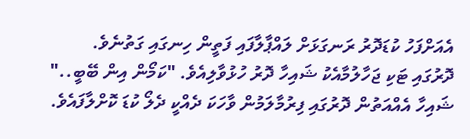އެއަށްފަހު ކުޑަދޮރު ރަނގަޅަށް ލައްޕާލާފައި ފަތީން ހިނގައި ގަތުނެވެ.
ދޮރުގައި ޓަކި ޖަހާލުމާއެކު ޝައިހާ ދޮރު ހުޅުވާލިއެވެ. "ކަމޯން އިން ބޭބީ.." ޝައިހާ އެއްއަތުން ދޮރުގައި ފިރުމާލަމުން ވާހަކަ ދެއްކީ ދެލޯ ކުޑަ ކޮށްލާފައެވެ.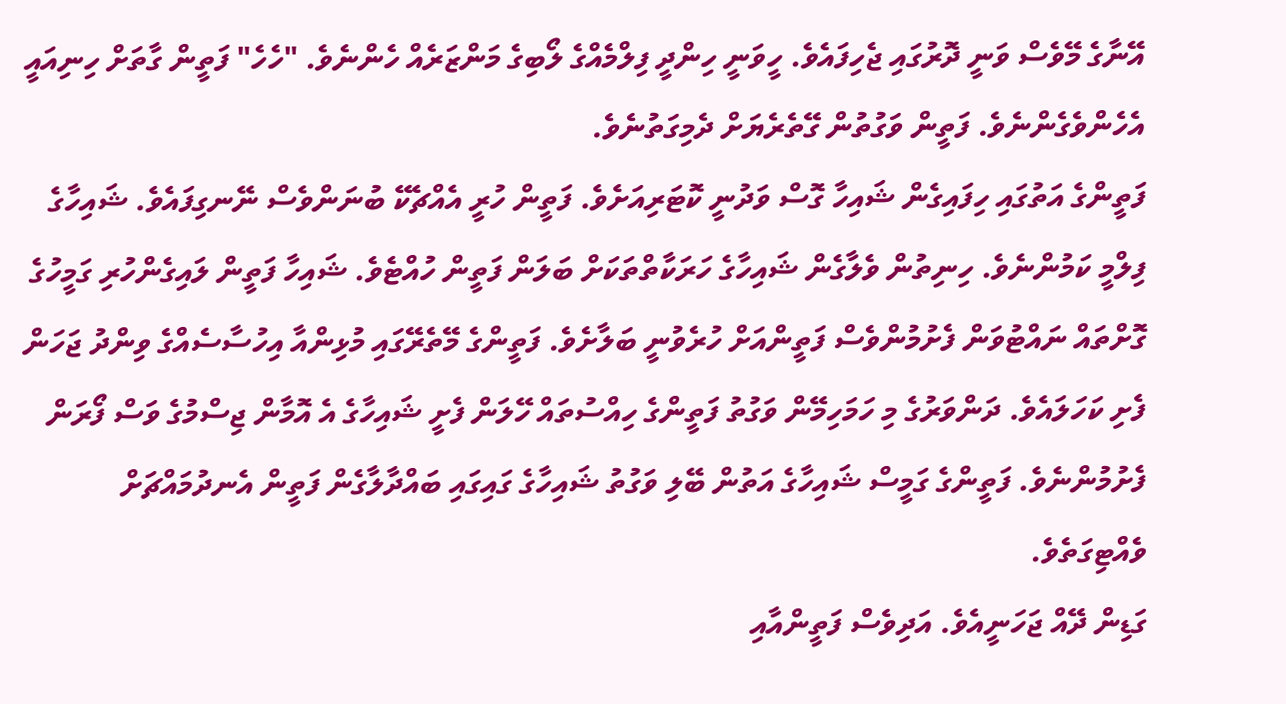އޭނާގެ މޭވެސް ވަނީ ދޮރުގައި ޖެހިފައެވެ. ހީވަނީ ހިންދީ ފިލްމެއްގެ ލޯބިގެ މަންޒަރެއް ހެންނެވެ. "ހެހެ" ފަތީން ގާތަށް ހިނިއައީ އެހެންވެގެންނެވެ. ފަތީން ވަގުތުން ގޭތެރެޔަށް ދެމިގަތުނެވެ.
ފަތީންގެ އަތުގައި ހިފައިގެން ޝައިހާ ގޮސް ވަދުނީ ކޮޓަރިއަށެވެ. ފަތީން ހުރީ އެއްޗެކޭ ބުނަންވެސް ނޭނގިފައެވެ. ޝައިހާގެ ފިލްމީ ކަމުންނެވެ. ހިނިތުން ވެލާގެން ޝައިހާގެ ހަރަކާތްތަކަށް ބަލަން ފަތީން ހުއްޓެވެ. ޝައިހާ ފަތީން ލައިގެންހުރި ގަމީހުގެ ގޮށްތައް ނައްޓުވަން ފެށުމުންވެސް ފަތީންއަށް ހުރެވުނީ ބަލާށެވެ. ފަތީންގެ މޭތެރޭގައި މުޅިންއާ އިހުސާސެއްގެ ވިންދު ޖަހަން ފެށި ކަހަލައެވެ. ދަންވަރުގެ މި ހަމަހިމޭން ވަގުތު ފަތީންގެ ހިއްސުތައް ހޭލަން ފެށީ ޝައިހާގެ އެ އޮމާން ޖިސްމުގެ ވަސް ފޯރަން ފެށުމުންނެވެ. ފަތީންގެ ގަމީސް ޝައިހާގެ އަތުން ބޭލި ވަގުތު ޝައިހާގެ ގައިގައި ބައްދާލާގެން ފަތީން އެނދުމައްޗަށް ވެއްޓިގަތެވެ.
ގަޑިން ދޭއް ޖަހަނީއެވެ. އަދިވެސް ފަތީންއާއި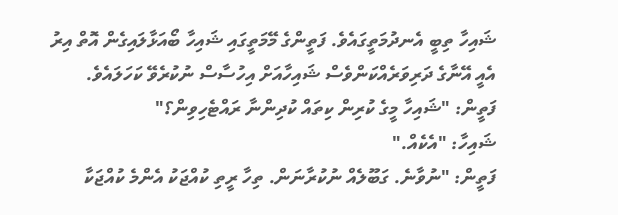ޝައިހާ ތިބީ އެނދުމަތީގައެވެ. ފަތީންގެ މޭމަތީގައި ޝައިހާ ބޯއަޅާލައިގެން އޮތް އިރު އެއީ އޭނާގެ ދަރިވަރެއްކަންވެސް ޝައިހާއަށް އިހުސާސް ނުކުރެވޭ ކަހަލައެވެ.
ފަތީން: "ޝައިހާ މީގެ ކުރިން ކިތައް ކުދިންނާ ރައްޓެހިވިން؟"
ޝައިހާ: "އެކެއް."
ފަތީން: "ނުވާނެ. ގަބޫލެއް ނުކުރާނަން. ތިހާ ރީތި ކުއްޖަކު އެންމެ ކުއްޖަކާ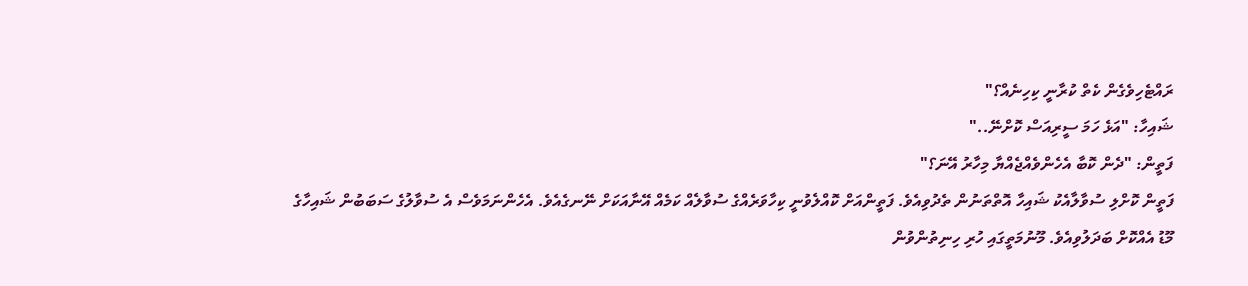ރައްޓެހިވެގެން ކެތް ކުރާނީ ކިހިނެއް؟"
ޝައިހާ: "އަޅެ ހަމަ ސީރިއަސް ކޮށްނޭ.."
ފަތީން: "ދެން ކޮބާ އެހެންވެއްޖެއްޔާ މިހާރު އޭނަ؟"
ފަތީން ކޮށްލި ސުވާލާއެކު ޝައިހާ އޮތްތަނުން ތެދުވިއެވެ. ފަތީންއަށް ކޮއްލެވުނީ ކިހާވަރެއްގެ ސުވާލެއް ކަމެއް އޭނާއަކަށް ނޭނގެއެވެ. އެހެންނަމަވެސް އެ ސުވާލުގެ ސަބަބުން ޝައިހާގެ މޫޑު އެއްކޮށް ބަދަލުވިއެވެ. މޫނުމަތީގައި ހުރި ހިނިތުންވުން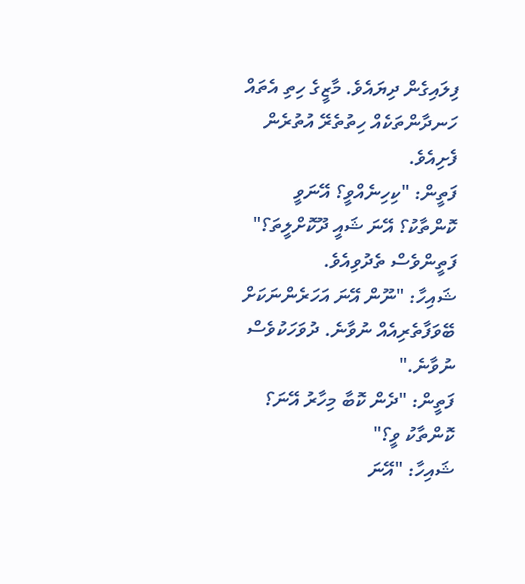ފިލައިގެން ދިޔައެވެ. މާޒީގެ ހިތި އެތައް ހަނދާންތަކެއް ހިތުތެރޭ އުތުރެން ފެށިއެވެ.
ފަތީން: "ކިހިނެއްވީ؟ އޭނަވީ ކޮންތާކު؟ އޭނަ ޝައީ ދޫކޮށްލީތަ؟" ފަތީންވެސް ތެދުވިއެވެ.
ޝައިހާ: "ނޫން އޭނަ އަހަރެންނަކަށް ބޭވަފާތެރިއެއް ނުވާނެ. ދުވަހަކުވެސް ނުވާނެ."
ފަތީން: "ދެން ކޮބާ މިހާރު އޭނަ؟ ކޮންތާކު ވީ؟"
ޝައިހާ: "އޭނަ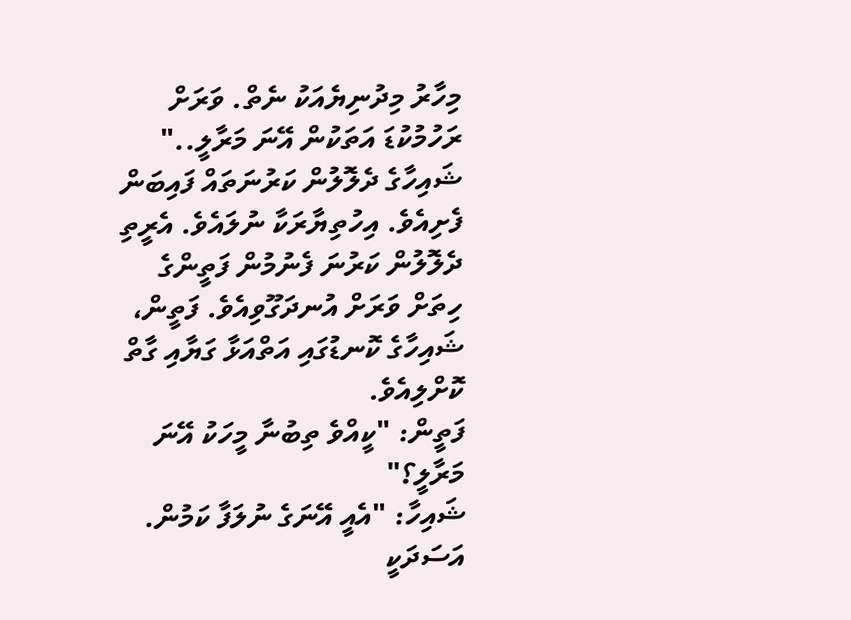މިހާރު މިދުނިޔެއަކު ނެތް. ވަރަށް ރަހުމުކުޑަ އަތަކުން އޭނަ މަރާލީ.."
ޝައިހާގެ ދެލޮލުން ކަރުނަތައް ފައިބަން ފެށިއެވެ. އިހުތިޔާރަކާ ނުލައެވެ. އެރީތި ދެލޮލުން ކަރުނަ ފެނުމުން ފަތީންގެ ހިތަށް ވަރަށް އުނދަގޫވިއެވެ. ފަތީން، ޝައިހާގެ ކޮނޑުގައި އަތްއަޅާ ގަޔާއި ގާތް ކޮށްލިއެވެ.
ފަތީން: "ކީއްވެ ތިބުނާ މީހަކު އޭނަ މަރާލީ؟"
ޝައިހާ: "އެއީ އޭނަގެ ނުލަފާ ކަމުން. އަސަދަކީ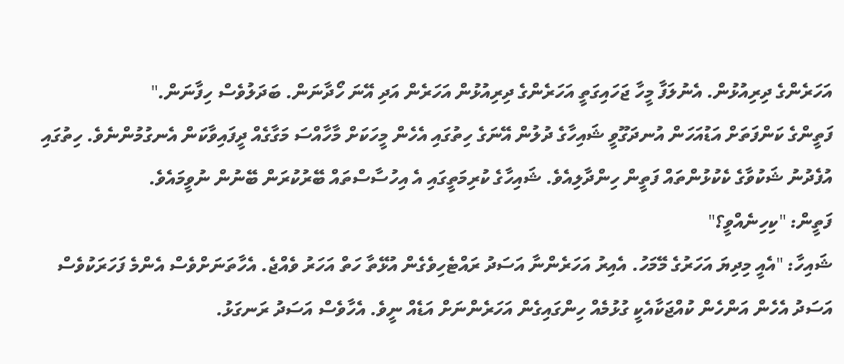އަހަރެންގެ ދިރިއުޅުން. އެނުލަފާ މީހާ ޖަހައިގަތީ އަހަރެންގެ ދިރިއުޅުން އަހަރެން އަދި އޭނަ ހޯދާނަން. ބަދަލުވެސް ހިފާނަން."
ފަތީންގެ ކަންފަތަށް އަޑުއަހަން އުނދަގޫވީ ޝައިހާގެ ދުލުން އޭނަގެ ހިތުގައި އެހެން މީހަކަށް މާހާއްސަ މަގާގެއް ދީފައިވާކަން އެނގުމުންނެވެ. ހިތުގައި އުފެދުނު ޝަކުވާގެ ކެކުޅުންތައް ފަތީން ހިންދާލިއެވެ. ޝައިހާގެ ކުރިމަތީގައި އެ އިހުސާސްތައް ބޭރުކުރަން ބޭނުން ނުވީމައެވެ.
ފަތީން: "ކިހިނެއްވީ؟"
ޝައިހާ: "އެއީ މިދިޔަ އަހަރުގެ މޭމަހު. އެއިރު އަހަރެންނާ އަސަދު ރައްޓެހިވެގެން އުޅޭތާ ހަތް އަހަރު ވެއްޖެ. އެހާތަނަށްވެސް އެންމެ ފަހަރަކުވެސް އަސަދު އެހެން އަންހެން ކުއްޖަކާއެކީ ގުޅުމެއް ހިންގައިގެން އަހަރެންނަށް އަޑެއް ނީވެ. އެހާވެސް އަސަދު ރަނގަޅު.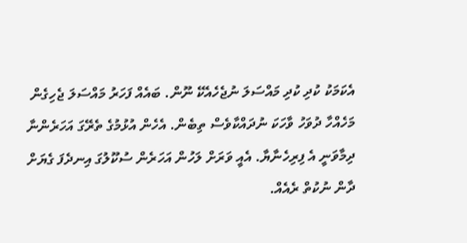އެކަމަކު ކުދި ކުދި މައްސަލަ ނުޖެހެއެކޭ ނޫން. ބައެއް ފަހަރު މައްސަލަ ޖެހިގެން މަހެއްހާ ދުވަހު ވާހަކަ ނުދައްކާވެސް ތިބެން. އެހެން އުޅުމުގެ ތެރޭގަ އަހަރެންނާ ދިމާވަނީ އެ ފިރިހެނާޔާ. އެއީ ވަރަށް ލަހުން އަހަރެން ސުކޫލުގަ އިނދެފަ ގެޔަށް ދާން ނުކުތް ރެއެއް.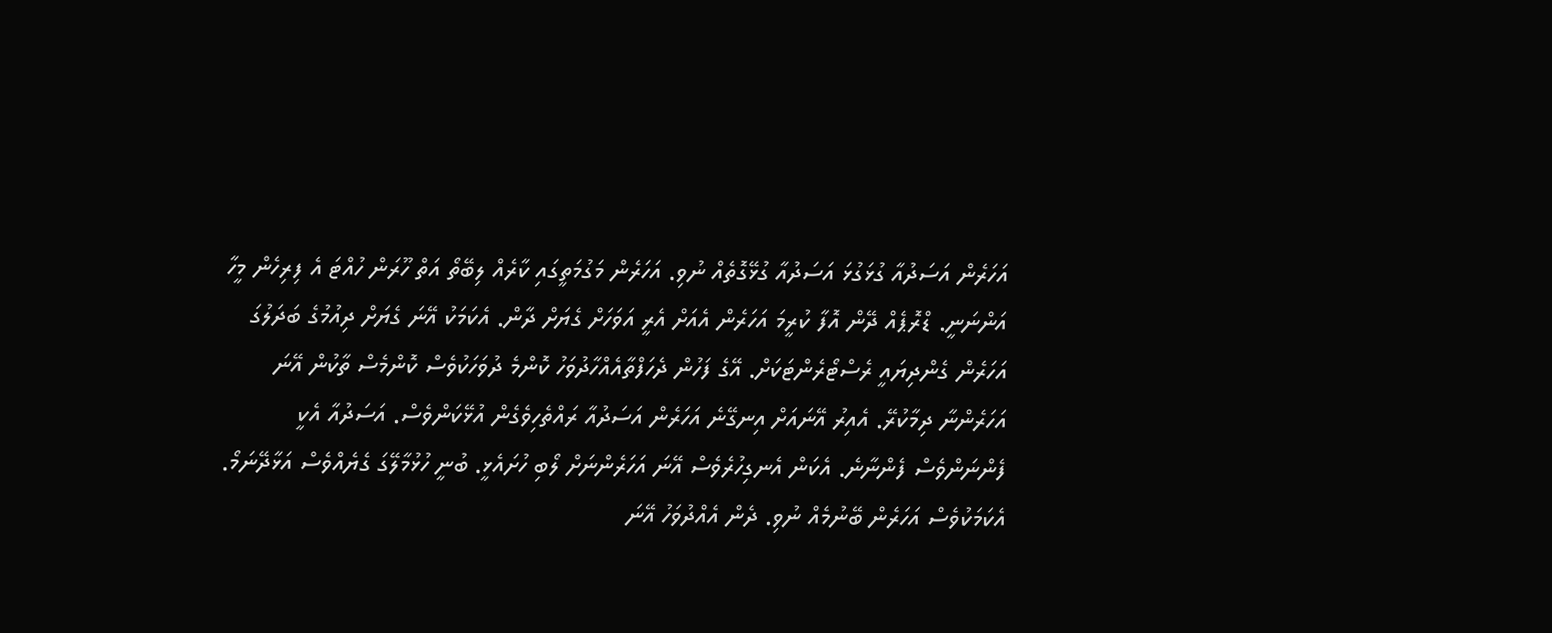އަހަރެން އަސަދުއާ ގުޅަގުޅަ އަސަދުއާ ގުޅޭގޮތެއް ނުވި. އަހަރެން މަގުމަތީގައި ކާރެއް ލިބޭތޯ އަތް ހޫރަން ހުއްޓަ އެ ފިރިހެން މީހާ އަންނަނީ. ޑްރޮޕެއް ދޭން އޮފާ ކުރީމަ އަހަރެން އެއަށް އެރީ އަވަހަށް ގެޔަށް ދާން. އެކަމަކު އޭނަ ގެޔަށް ދިއުމުގެ ބަދަލުގަ އަހަރެން ގެންދިޔައީ ރެސްޓޯރެންޓަކަށް. އޭގެ ފަހުން ދެހަފްތާއެއްހާދުވަހު ކޮންމެ ދުވަހަކުވެސް ކޮންމެސް ތާކުން އޭނަ އަހަރެންނާ ދިމާކުރޭ. އެއިރު އޭނައަށް އިނގޭނެ އަހަރެން އަސަދުއާ ރައްތެހިވެގެން އުޅޭކަންވެސް. އަސަދުއާ އެކީ ފެންނަންވެސް ފެންނާނެ. އެކަން އެނގިހުރެވެސް އޭނަ އަހަރެންނަށް ލޯބި ހުށައެޅީ. ބުނީ ހުޅުމާލޭގަ ގެޔެއްވެސް އަޅާދޭނަމޯ. އެކަމަކުވެސް އަހަރެން ބޭނުމެއް ނުވި. ދެން އެއްދުވަހު އޭނަ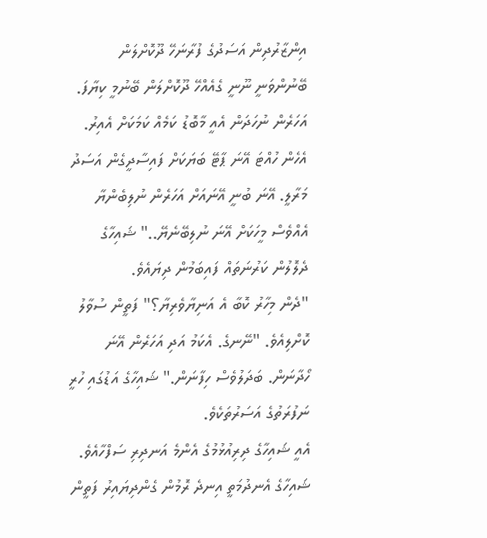އިންޒާރުދިން އަސަދުގެ ފުރާނަހޭ ދޫކޮށްލަން ބޭނުންވަނީ ނޫނީ ގެއެއްހޭ ދޫކޮށްލަން ބޭނުމީ ކިޔާފަ. އަހަރެން ނުހަދަން އެއީ މާބޮޑު ކަމެއް ކަމަކަށް އެއިރު. އެހެން ހުއްޓަ އޭނަ ޕާޓޭ ބަޔަކަށް ފައިސާދީގެން އަސަދު މަރާލީ. އޭނަ ބުނީ އޭނައަށް އަހަރެން ނުލިބެންޔާ އެއްވެސް މީހަކަށް އޭނަ ނުލިބޭނެޔޭ.." ޝައިހާގެ ދެލޮލުން ކަރުނަތައް ފައިބަމުން ދިޔައެވެ.
"ދެން މިހާރު ކޮބާ އެ އަނިޔާވެރިޔާ؟" ފަތީން ސުވާލު ކޮށްލިއެވެ. "ނޭނގެ. އެކަމު އަދި އަހަރެން އޭނަ ހޯދާނަން. ބަދަލުވެސް ހިފާނަން." ޝައިހާގެ އަޑުގައި ހުރީ ނަފުރަތުގެ އަސަރުތަކެވެ.
އެއީ ޝައިހާގެ ދިރިއުޅުމުގެ އެންމެ އަނދިރި ސަފްހާއެވެ. ޝައިހާގެ އެނދުމަތީ އިނދެ ރޮމުން ގެންދިޔައިރު ފަތީން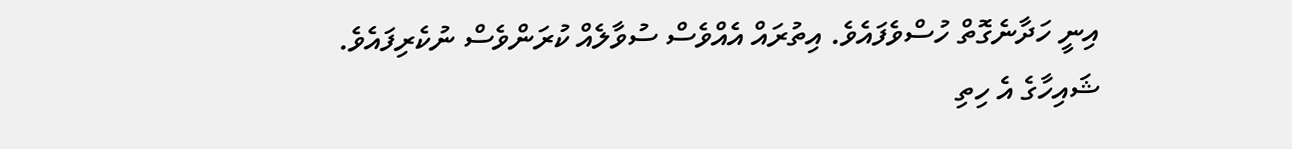އިނީ ހަދާނެގޮތް ހުސްވެފައެވެ. އިތުރައް އެއްވެސް ސުވާލެއް ކުރަންވެސް ނުކެރިފައެވެ.
ޝައިހާގެ އެ ހިތި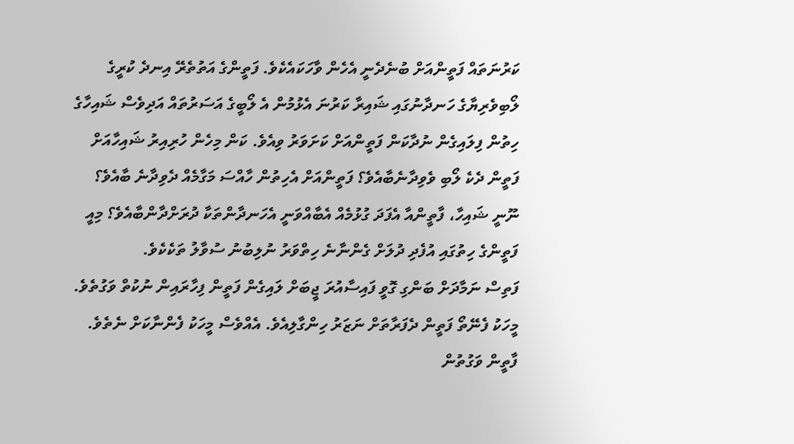ކަރުނަތައް ފަތީންއަށް ބުނެދެނީ އެހެން ވާހަކައެކެވެ. ފަތީންގެ އަތުތެރޭ އިނދެ ކުރީގެ ލޯބިވެރިޔާގެ ހަނދާނުގައި ޝައިރާ ކަރުނަ އެޅުމުން އެ ލޯބީގެ އަސަރުތައް އަދިވެސް ޝައިހާގެ ހިތުން ފިލައިގެން ނުދާކަން ފަތީންއަށް ކަށަވަރު ވިއެވެ. ކަން މިހެން ހުރިއިރު ޝައިހާއަށް ފަތީން ދެކެ ލޯބި ވެވިދާނެބާއެވެ؟ ފަތީންއަށް އެހިތުން ހާއްސަ މަގާމެއް ދެވިދާނެ ބާއެވެ؟ ނޫނީ ޝައިހާ، ފާތީންއާ އެފަދަ ގުޅުމެއް އެބާއްވަނީ އެހަނދާންތަކާ ދުރަށްދާންބާއެވެ؟ މިއީ ފަތީންގެ ހިތުގައި އުފެދި ދުލަށް ގެންނާނެ ހިތްވަރު ނުލިބުނު ސުވާލު ތަކެކެވެ.
ފަތިސް ނަމާދަށް ބަންގި ގޮވީ ފައިސާއުރަ ޖީބަށް ލައިގެން ފަތީން ފިހާރައިން ނުކުތް ވަގުތެވެ. މީހަކު ފެނޭތޯ ފަތީން ދެފަރާތަށް ނަޒަރު ހިންގާލިއެވެ. އެއްވެސް މީހަކު ފެންނާކަށް ނެތެވެ. ފާތީން ވަގުތުން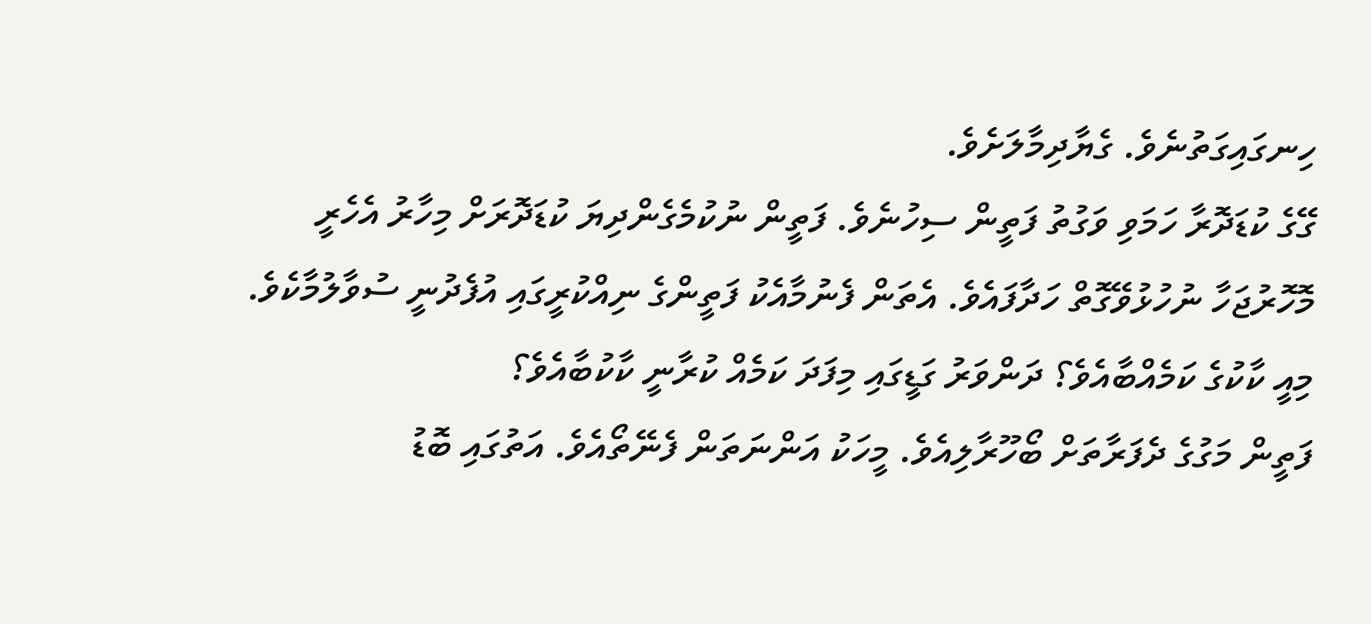ހިނގައިގަތުނެވެ. ގެޔާދިމާލަށެވެ.
ގޭގެ ކުޑަދޮރާ ހަމަވި ވަގުތު ފަތީން ސިހުނެވެ. ފަތީން ނުކުމެގެންދިޔަ ކުޑަދޮރަށް މިހާރު އެހެރީ މޮހޮރުޖަހާ ނުހުޅުވޭގޮތް ހަދާފައެވެ. އެތަން ފެނުމާއެކު ފަތީންގެ ނިއްކުރީގައި އުފެދުނީ ސުވާލުމާކެވެ. މިއީ ކާކުގެ ކަމެއްބާއެވެ؟ ދަންވަރު ގަޑީގައި މިފަދަ ކަމެއް ކުރާނީ ކާކުބާއެވެ؟
ފަތީން މަގުގެ ދެފަރާތަށް ބޯހޫރާލިއެވެ. މީހަކު އަންނަތަން ފެނޭތޯއެވެ. އަތުގައި ބޮޑު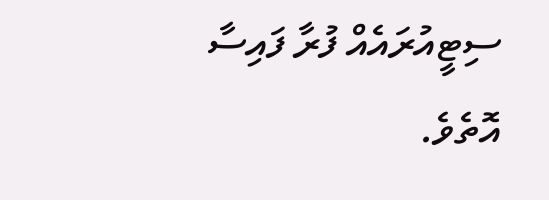ސިޓީއުރައެއް ފުރާ ފައިސާ އޮތެވެ.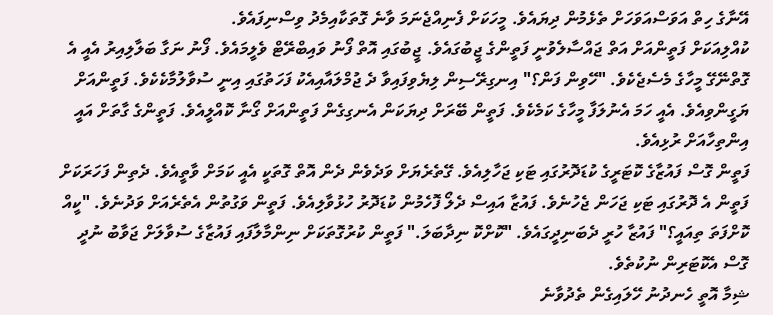އޭނާގެ ހިތް އަވަސްއަވަހަށް ތެޅެމުން ދިޔައެވެ. މީހަކަށް ފެނިއްޖެނަމަ ވާނެ ގޮތަކާއިމެދު ވިސްނިފައެވެ.
ކުއްލިއަކަށް ފަތީންއަށް އަތް ޖައްސާލެވުނީ ފަތީންގެ ޖީބުގައެވެ. ޖީބުގައި އޮތް ފޯނު ވައިބްރޭޓް ވެލީމައެވެ. ފޯނު ނަގާ ބަލާލިއިރު އެއީ އެ ގޮތްނޭގޭ މީހާގެ މެސެޖެކެވެ. "ހޭވިން ފަން؟" އިނގިރޭސިން ލިޔެވިފައިވާ ދެ ޖުމްލައާއިއެކު ފަހަތުގައި އިނީ ސުވާލުމާކެކެވެ. ފަތީންއަށް ޔަގީންވިއެވެ. އެއީ ހަމަ އެނުލަފާ މީހާގެ ކަމެކެވެ. ފަތީން ބޭރަށް ދިޔަކަން އެނގިގެން ފަތީންއަށް ގޯނާ ކޮއްލީއެވެ. ފަތީންގެ ގާތަށް އައީ އިންތިހާއަށް ރުޅިއެވެ.
ފަތީން ގޮސް ފައުޒާގެ ކޮޓަރީގެ ކުޑަދޮރުގައި ޓަކި ޖަހާލިއެވެ. ގޭތެރެޔަށް ވަދެވެން ދެން އޮތް ގޮތަކީ އެއީ ކަމަށް ވާތީއެވެ. ދެތިން ފަހަރަކަށް ފަތީން އެ ދޮރުގައި ޓަކި ޖަހަން ޖެހުނެވެ. ފައުޒާ އައިސް ދެލޯ ފޮހެމުން ކުޑަދޮރު ހުޅުވާލިއެވެ. ފަތީން ވަގުތުން އެތެރެއަށް ވަދުނެވެ. "ކީއް ކޮށްފަތަ ތިއައީ؟" ފައުޒާ ހުރީ ދެބަނިދީގައެވެ. "ކޮށްކޮ ނިދާބަލަ." ފަތީން ކުރުގޮތަކަށް ނިންމާލާފައި ފައުޒާގެ ސުވާލަށް ޖަވާބު ނުދީ ގޮސް އެކޮޓަރިން ނުކުތެވެ.
ޝިމާ އޮތީ ހެނދުނު ހޭލައިގެން ތެދުވާނެ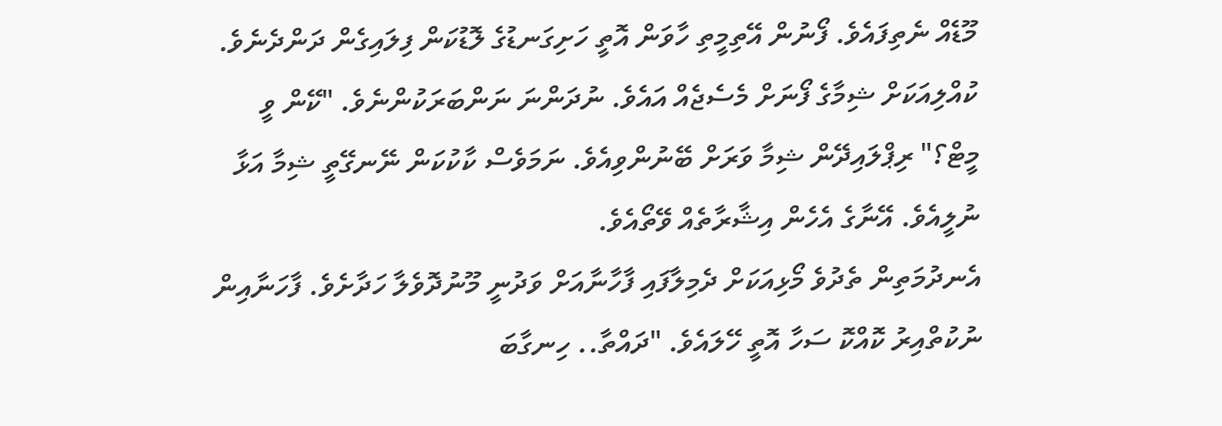މޫޑެއް ނެތިފައެވެ. ފޯނުން އޭތިމީތި ހާވަން އޮތީ ހަށިގަނޑުގެ ލޮޑުކަން ފިލައިގެން ދަންދެނެވެ. ކުއްލިއަކަށް ޝިމާގެ ފޯނަށް މެސެޖެއް އައެވެ. ނުދަންނަ ނަންބަރަކުންނެވެ. "ކޭން ވީ މީޓް؟" ރިޕްލައިދޭން ޝިމާ ވަރަށް ބޭނުންވިއެވެ. ނަމަވެސް ކާކުކަން ނޭނގޭތީ ޝިމާ އަޅާ ނުލީއެވެ. އޭނާގެ އެހެން އިޝާރާތެއް ވޭތޯއެވެ.
އެނދުމަތިން ތެދުވެ މޯޅިއަކަށް ދެމިލާފައި ފާހާނާއަށް ވަދުނީ މޫނުދޮވެލާ ހަދާށެވެ. ފާހަނާއިން ނުކުތްއިރު ކޮއްކޮ ސަހާ އޮތީ ހޭލައެވެ. "ދައްތާ.. ހިނގާބަ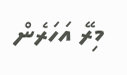މިރޭ އަހަރެން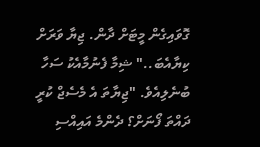ގޮވައިގެން މީޓަށް ދާން. ޖިޔާ ވަރަށް ކިޔާއެބަ.." ޝިމާ ފެނުމާއެކު ސަހާ ބުނެލިއެވެ. "ޖިޔާތަ އެ މެސެޖް ކުރީ ދައްތަ ފޯނަށް؟ ދެންމެ އައިއްސި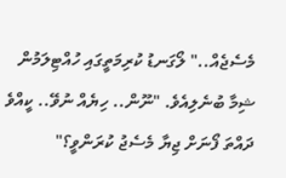މެސެޖެއް.." ލޯގަނޑު ކުރިމަތީގައި ހުއްޓިލަމުން ޝިމާ ބުނެލިއެވެ. "ނޫން.. ހިޔެއް ނުވޭ.. ކީއްވެ ދައްތަ ފޯނަށް ޖިޔާ މެސެޖު ކުރަންވީ؟"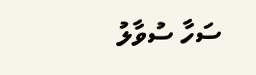ސަހާ ސުވާލު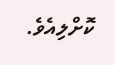ކޮށްލިއެވެ.